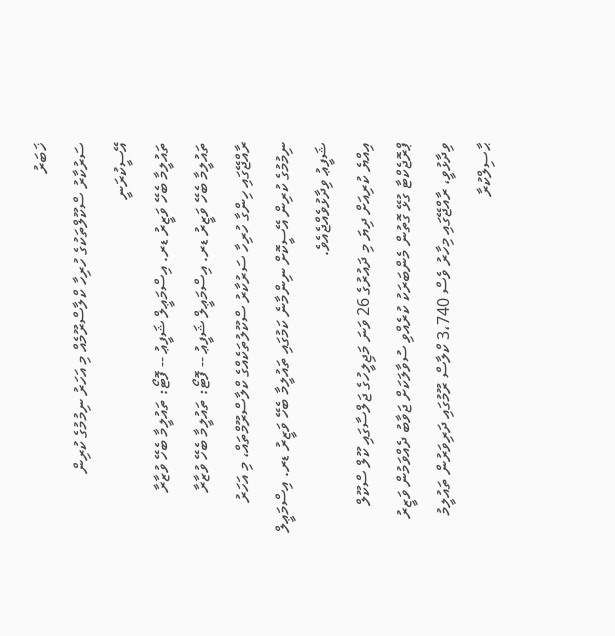ޚަބަރު
ސަރުކާރު ސްކޫލްތަކުގެ ހުރިހާ ކްލާސްރޫމެއް މި އަހަރު ނިމުމުގެ ކުރިން އޭސީކުރަނީ
ތައުލީމާ ބެހޭ ވަޒީރު ޑރ. އިސްމަޢީލް ޝަފީޢު -- ފޮޓޯ: ތައުލީމާ ބެހޭ ވުޒާރާ
ތައުލީމާ ބެހޭ ވަޒީރު ޑރ. އިސްމަޢީލް ޝަފީޢު -- ފޮޓޯ: ތައުލީމާ ބެހޭ ވުޒާރާ
ރާއްޖޭގައި ހިންގާ ހުރިހާ ސަރުކާރު ސްކޫލުތަކެއްގެ ކްލާސްރޫމްތައް، މި އަހަރު ނިމުމުގެ ކުރިން އޭސީކޮށް ނިންމާނެ ކަމުގައި ތައުލީމާ ބެހޭ ވަޒީރު ޑރ. އިސްމަޢީލް ޝަފީޢު ވިދާޅުވެއްޖެއެވެ.
އިއްޔެ ކުރިއަށް ދިޔަ މި ދައުރުގެ 26 ވަނަ މަޖިލީހުގެ ޖަލްސާގައި ކޫލް ސްކޫލް ޕްރޮޖެކްޓާ ގުޅޭ ގޮތުން މެންބަރަކު ކުރެއްވި ސުވާލަކަށް ޖަވާބު ދެއްވަމުން ވަޒީރު ވިދާޅުވީ، ރާއްޖޭގައި މިހާރު ވެސް 3،740 ކްލާސް ރޫމުގައި ދަރިވަރުން ތައުލީމު ޙާސިލްކުރާ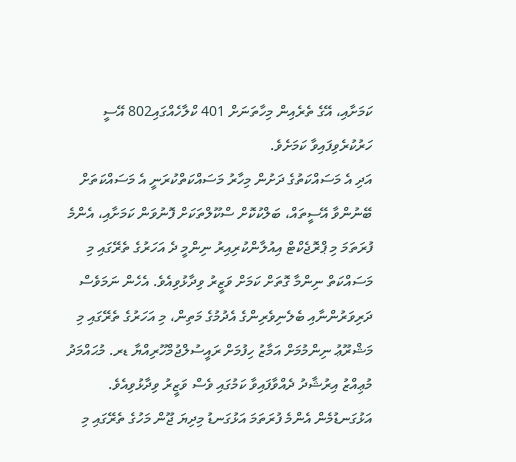ކަމަށާއި، އޭގެ ތެރެއިން މިހާތަނަށް 401 ކްލާހެއްގައި802 އޭސީ ހަރުކުރެވިފައިވާ ކަމަށެވެ.
އަދި އެ މަސައްކަތުގެ ދަށުން މިހާރު މަސައްކަތްކުރަނީ އެ މަސައްކަތަށް ބޭނުންވާ އޭސީތައް، ބަލްކުކޮށް ސްކޫލްތަކަށް ފޮނުވަން ކަމަށާއި، އެންމެ ފުރަތަމަ މި ޕްރޮޖެކްޓް އިއުލާންކުރިއިރު ނިންމީ ދެ އަހަރުގެ ތެރޭގައި މި މަސައްކަތް ނިންމާ ގޮތަށް ކަމަށް ވަޒީރު ވިދާޅުވިއެވެ. އެހެން ނަމަވެސް ދަރިވަރުންނާއި ބެލެނިވެރިންގެ އެދުމުގެ މަތިން، މި އަހަރުގެ ތެރޭގައި މި މަޝްރޫޢު ނިންމުމަށް އަމާޒު ހިފުމަށް ރައީސުލްޖުމްހޫރިއްޔާ ޑރ. މުޙައްމަދު މުޢިއްޒު އިރުޝާދު ދެއްވާފައިވާ ކަމުގައި ވެސް ވަޒީރު ވިދާޅުވިއެވެ.
އަޅުގަނޑުމެން އެންމެ ފުރަތަމަ އަޅުގަނޑު މިދިޔަ ޖޫން މަހުގެ ތެރޭގައި މި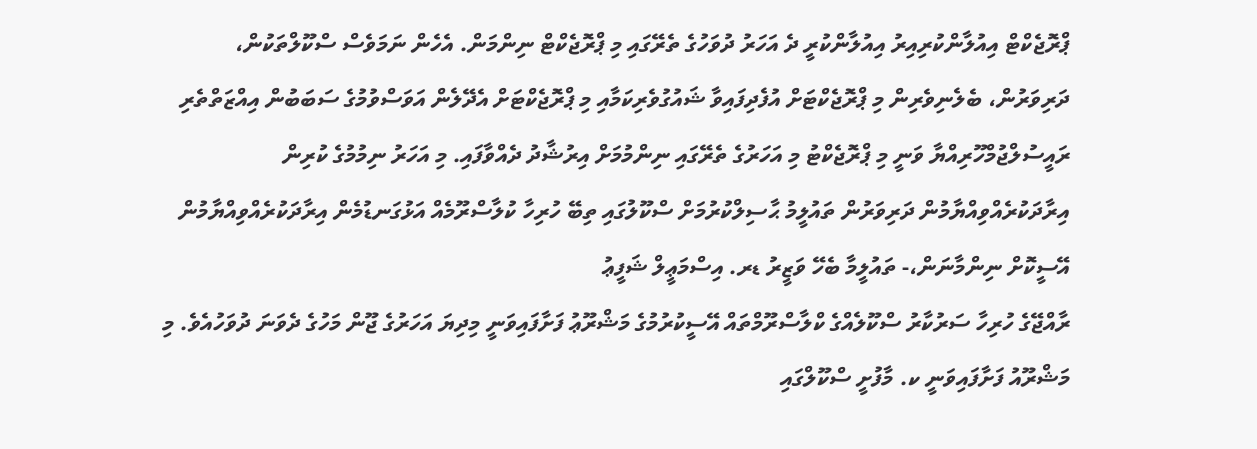ޕްރޮޖެކްޓް އިއުލާންކުރިއިރު އިއުލާންކުރީ ދެ އަހަރު ދުވަހުގެ ތެރޭގައި މި ޕްރޮޖެކްޓް ނިންމަން. އެހެން ނަމަވެސް ސްކޫލްތަކުން، ދަރިވަރުން، ބެލެނިވެރިން މި ޕްރޮޖެކްޓަށް އުފެދިފައިވާ ޝައުގުވެރިކަމާއި މި ޕްރޮޖެކްޓަށް އެދޭލެން އަވަސްވުމުގެ ސަބަބުން އިއްޒަތްތެރި ރައީސުލްޖުމްހޫރިއްޔާ ވަނީ މި ޕްރޮޖެކްޓު މި އަހަރުގެ ތެރޭގައި ނިންމުމަށް އިރުޝާދު ދެއްވާފައި. މި އަހަރު ނިމުމުގެ ކުރިން އިރާދަކުރެއްވިއްޔާމުން ދަރިވަރުން ތައުލީމު ޙާސިލްކުރުމަށް ސްކޫލުގައި ތިބޭ ހުރިހާ ކުލާސްރޫމެއް އަޅުގަނޑުމެން އިރާދަކުރެއްވިއްޔާމުން އޭސީކޮށް ނިންމާނަން،- ތައުލީމާ ބެހޭ ވަޒީރު ޑރ. އިސްމަޢީލް ޝަފީޢު
ރާއްޖޭގެ ހުރިހާ ސަރުކާރު ސްކޫލެއްގެ ކްލާސްރޫމްތައް އޭސީކުރުމުގެ މަޝްރޫޢު ފަށާފައިވަނީ މިދިޔަ އަހަރުގެ ޖޫން މަހުގެ ދެވަނަ ދުވަހުއެވެ. މި މަޝްރޫއު ފަށާފައިވަނީ ކ. މާފުށީ ސްކޫލްގައި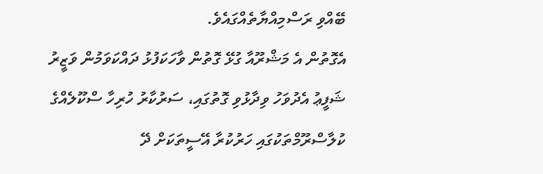ބޭއްވި ރަސްމިއްޔާތެއްގައެވެ.
އެގޮތުން އެ މަޝްރޫއާ ގުޅޭ ގޮތުން ވާހަކަފުޅު ދައްކަވަމުން ވަޒީރު ޝަފީޢު އެދުވަހު ވިދާޅުވި ގޮތުގައި، ސަރުކާރު ހުރިހާ ސްކޫލެއްގެ ކުލާސްރޫމްތަކުގައި ހަރުކުރާ އޭސީތަކަށް ދޭ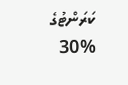ކަރަންޓުގެ %30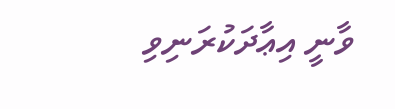ވާނީ އިޢާދަކުރަނިވި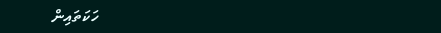ހަކަތައިން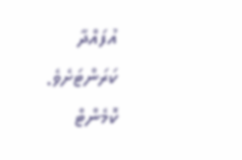އުފައްދާ ކަރަންޓަށެވެ.
ކޮމެންޓް